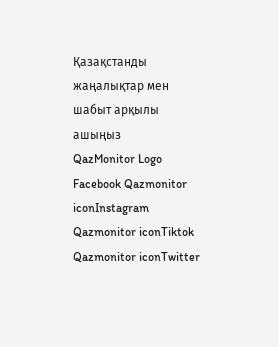Қазақстанды жаңалықтар мен шабыт арқылы ашыңыз
QazMonitor Logo
Facebook Qazmonitor iconInstagram Qazmonitor iconTiktok Qazmonitor iconTwitter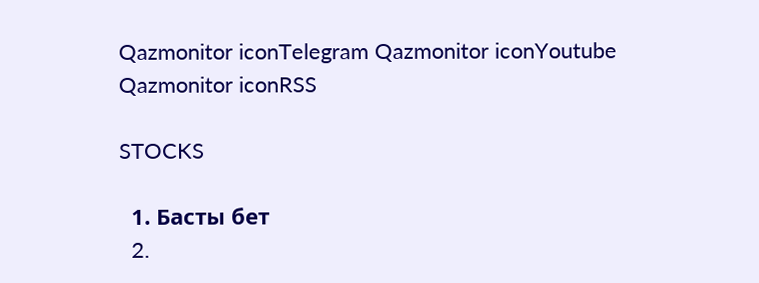Qazmonitor iconTelegram Qazmonitor iconYoutube Qazmonitor iconRSS

STOCKS

  1. Басты бет
  2.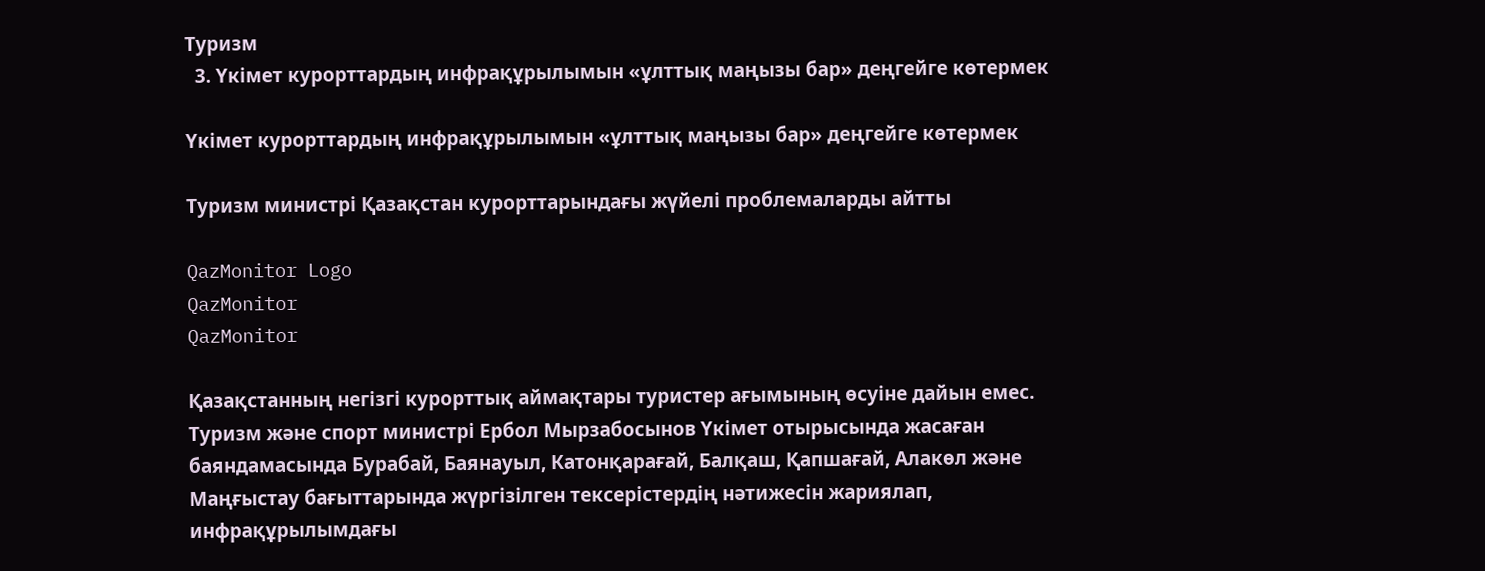Туризм
  3. Үкімет курорттардың инфрақұрылымын «ұлттық маңызы бар» деңгейге көтермек

Үкімет курорттардың инфрақұрылымын «ұлттық маңызы бар» деңгейге көтермек

Туризм министрі Қазақстан курорттарындағы жүйелі проблемаларды айтты

QazMonitor Logo
QazMonitor
QazMonitor

Қазақстанның негізгі курорттық аймақтары туристер ағымының өсуіне дайын емес. Туризм және спорт министрі Ербол Мырзабосынов Үкімет отырысында жасаған баяндамасында Бурабай, Баянауыл, Катонқарағай, Балқаш, Қапшағай, Алакөл және Маңғыстау бағыттарында жүргізілген тексерістердің нәтижесін жариялап, инфрақұрылымдағы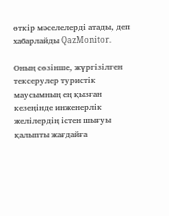өткір мәселелерді атады, деп хабарлайды QazMonitor.

Оның сөзінше, жүргізілген тексерулер туристік маусымның ең қызған кезеңінде инженерлік желілердің істен шығуы қалыпты жағдайға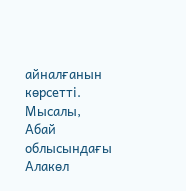айналғанын көрсетті. Мысалы, Абай облысындағы Алакөл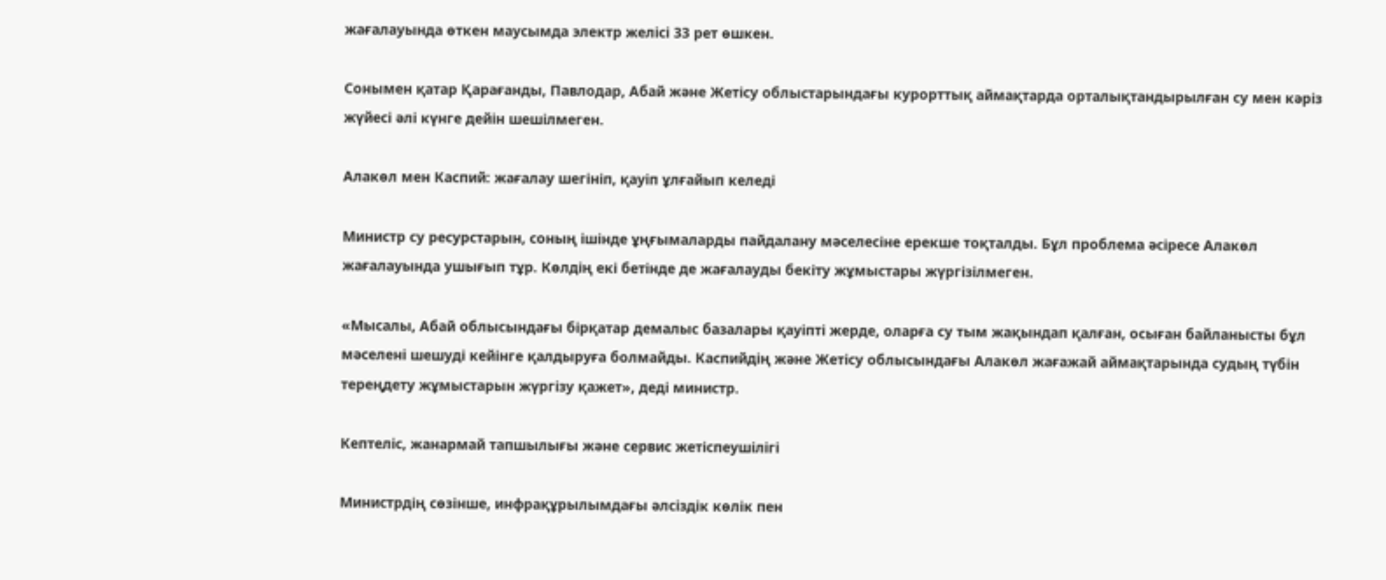жағалауында өткен маусымда электр желісі 33 рет өшкен.

Сонымен қатар Қарағанды, Павлодар, Абай және Жетісу облыстарындағы курорттық аймақтарда орталықтандырылған су мен кәріз жүйесі әлі күнге дейін шешілмеген.

Алакөл мен Каспий: жағалау шегініп, қауіп ұлғайып келеді

Министр су ресурстарын, соның ішінде ұңғымаларды пайдалану мәселесіне ерекше тоқталды. Бұл проблема әсіресе Алакөл жағалауында ушығып тұр. Көлдің екі бетінде де жағалауды бекіту жұмыстары жүргізілмеген.

«Мысалы, Абай облысындағы бірқатар демалыс базалары қауіпті жерде, оларға су тым жақындап қалған, осыған байланысты бұл мәселені шешуді кейінге қалдыруға болмайды. Каспийдің және Жетісу облысындағы Алакөл жағажай аймақтарында судың түбін тереңдету жұмыстарын жүргізу қажет», деді министр.

Кептеліс, жанармай тапшылығы және сервис жетіспеушілігі

Министрдің сөзінше, инфрақұрылымдағы әлсіздік көлік пен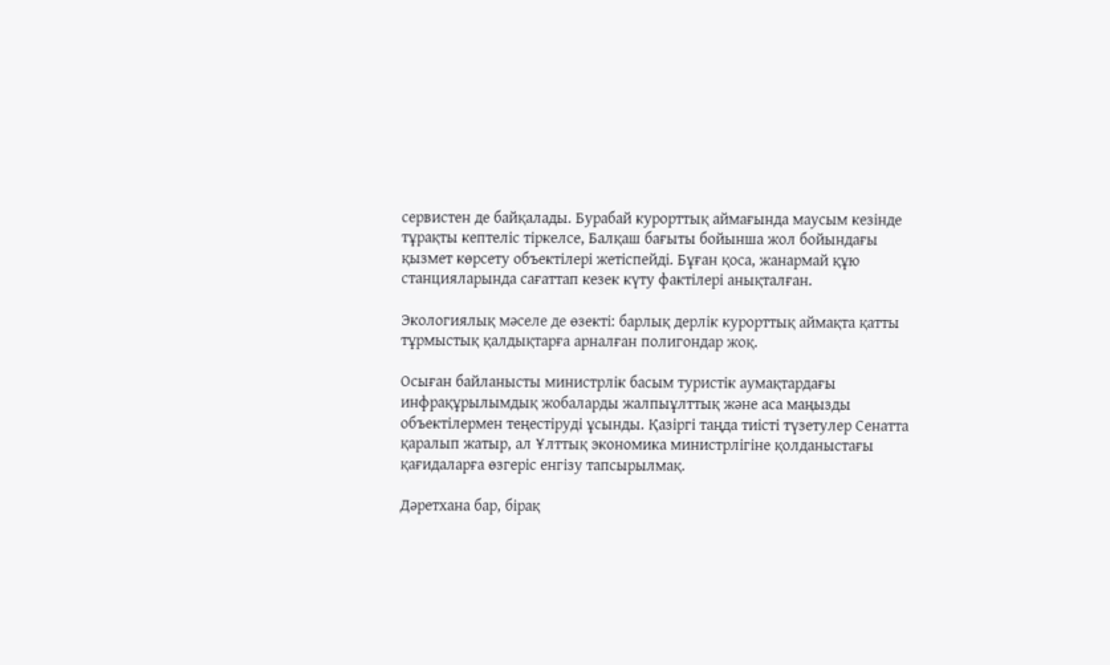сервистен де байқалады. Бурабай курорттық аймағында маусым кезінде тұрақты кептеліс тіркелсе, Балқаш бағыты бойынша жол бойындағы қызмет көрсету объектілері жетіспейді. Бұған қоса, жанармай құю станцияларында сағаттап кезек күту фактілері анықталған.

Экологиялық мәселе де өзекті: барлық дерлік курорттық аймақта қатты тұрмыстық қалдықтарға арналған полигондар жоқ.

Осыған байланысты министрлік басым туристік аумақтардағы инфрақұрылымдық жобаларды жалпыұлттық және аса маңызды объектілермен теңестіруді ұсынды. Қазіргі таңда тиісті түзетулер Сенатта қаралып жатыр, ал Ұлттық экономика министрлігіне қолданыстағы қағидаларға өзгеріс енгізу тапсырылмақ.

Дәретхана бар, бірақ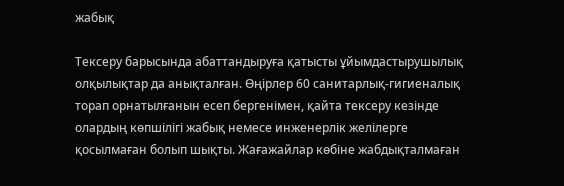жабық

Тексеру барысында абаттандыруға қатысты ұйымдастырушылық олқылықтар да анықталған. Өңірлер 60 санитарлық-гигиеналық торап орнатылғанын есеп бергенімен, қайта тексеру кезінде олардың көпшілігі жабық немесе инженерлік желілерге қосылмаған болып шықты. Жағажайлар көбіне жабдықталмаған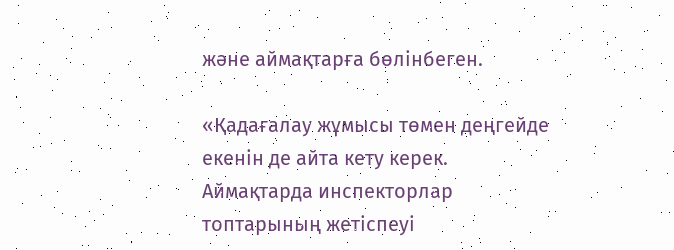және аймақтарға бөлінбеген.

«Қадағалау жұмысы төмен деңгейде екенін де айта кету керек. Аймақтарда инспекторлар топтарының жетіспеуі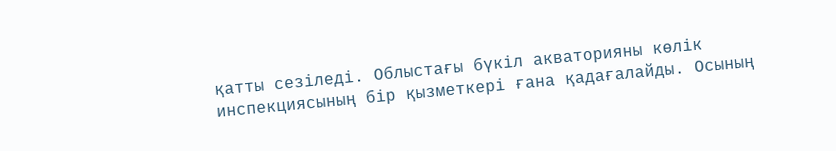қатты сезіледі. Облыстағы бүкіл акваторияны көлік инспекциясының бір қызметкері ғана қадағалайды. Осының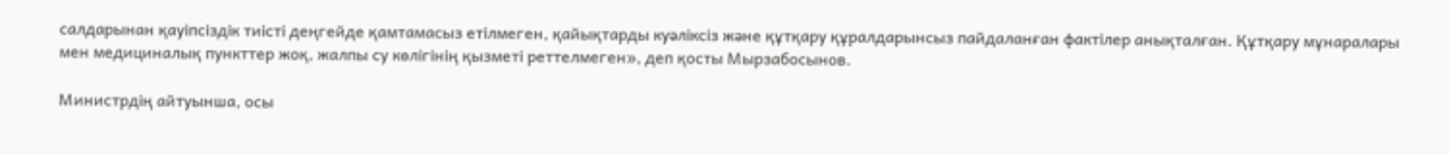салдарынан қауіпсіздік тиісті деңгейде қамтамасыз етілмеген, қайықтарды куәліксіз және құтқару құралдарынсыз пайдаланған фактілер анықталған. Құтқару мұнаралары мен медициналық пункттер жоқ, жалпы су көлігінің қызметі реттелмеген», деп қосты Мырзабосынов.

Министрдің айтуынша, осы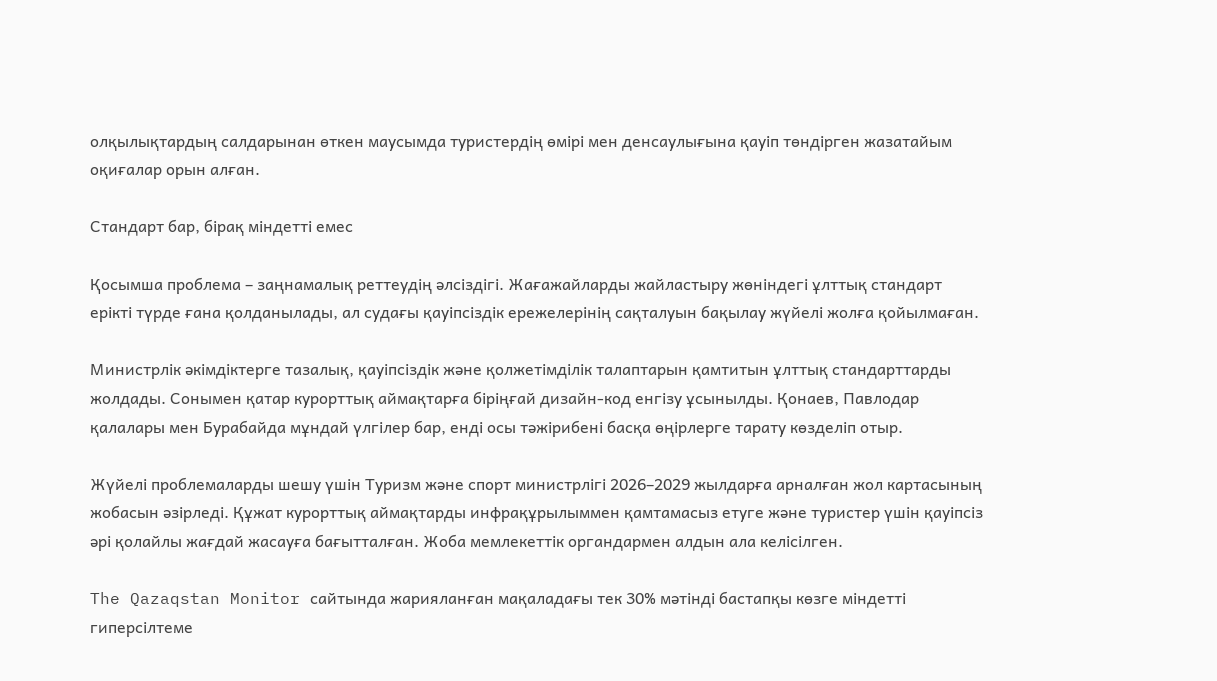олқылықтардың салдарынан өткен маусымда туристердің өмірі мен денсаулығына қауіп төндірген жазатайым оқиғалар орын алған.

Стандарт бар, бірақ міндетті емес

Қосымша проблема – заңнамалық реттеудің әлсіздігі. Жағажайларды жайластыру жөніндегі ұлттық стандарт ерікті түрде ғана қолданылады, ал судағы қауіпсіздік ережелерінің сақталуын бақылау жүйелі жолға қойылмаған.

Министрлік әкімдіктерге тазалық, қауіпсіздік және қолжетімділік талаптарын қамтитын ұлттық стандарттарды жолдады. Сонымен қатар курорттық аймақтарға біріңғай дизайн-код енгізу ұсынылды. Қонаев, Павлодар қалалары мен Бурабайда мұндай үлгілер бар, енді осы тәжірибені басқа өңірлерге тарату көзделіп отыр.

Жүйелі проблемаларды шешу үшін Туризм және спорт министрлігі 2026–2029 жылдарға арналған жол картасының жобасын әзірледі. Құжат курорттық аймақтарды инфрақұрылыммен қамтамасыз етуге және туристер үшін қауіпсіз әрі қолайлы жағдай жасауға бағытталған. Жоба мемлекеттік органдармен алдын ала келісілген.

The Qazaqstan Monitor сайтында жарияланған мақаладағы тек 30% мәтінді бастапқы көзге міндетті гиперсілтеме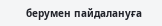берумен пайдалануға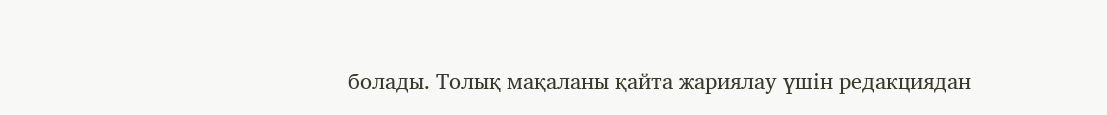болады. Толық мақаланы қайта жариялау үшін редакциядан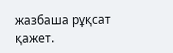жазбаша рұқсат қажет.